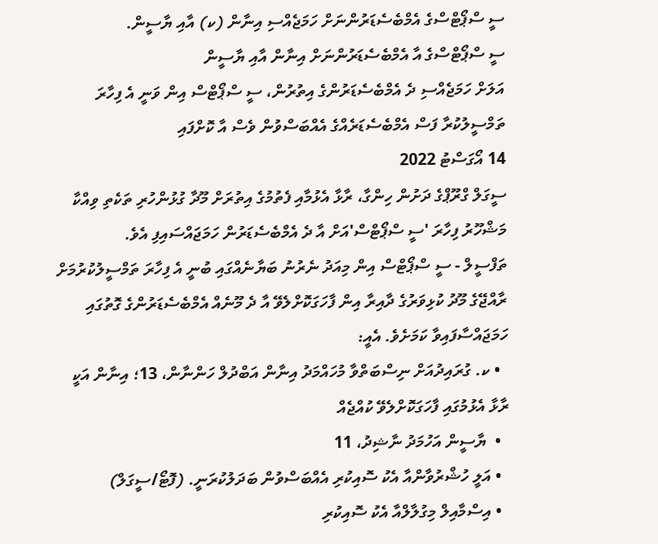ސީ ސްޕޯޓްސްގެ އެމްބެސެޑަރުންނަށް ހަމަޖެއްސި އިނާން (ކ) އާއި ޔާސީން.
ސީ ސްޕޯޓްސްގެ އާ އެމްބެސެޑަރުންނަށް އިނާން އާއި ޔާސީން
އަލަށް ހަމަޖެއްސި ދެ އެމްބެސެޑަރުންގެ އިތުރުން، ސީ ސްޕޯޓްސް އިން ވަނީ އެ ފިހާރަ ތަމްސީލުކުރާ ފަސް އެމްބެސެޑަރެއްގެ އެއްބަސްވުން ވެސް އާ ކޮށްފައި
14 އޯގަސްޓު 2022
ސީގަލް ގްރޫޕްގެ ދަށުން ހިންގާ، ރާޅާ އެޅުމާއި ފެތުމުގެ އިތުރަށް މޫދާ ގުޅުންހުރި ތަކެތި ވިއްކާ މަޝްހޫރު ފިހާރަ 'ސީ ސްޕޯޓްސް'އަށް އާ ދެ އެމްބެސެޑަރުން ހަމަޖައްސައިފި އެވެ.
ތަފްސީލް - ސީ ސްޕޯޓްސް އިން މިއަދު ނެރުނު ބަޔާނެއްގައި ބުނީ އެ ފިހާރަ ތަމްސީލުކުރުމަށް ރާއްޖޭގެ މޫދު ކުޅިވަރުގެ ދާއިރާ އިން ފާހަގަކޮށްލެވޭ އާ ދެ މޫނެއް އެމްބެސެޑަރުންގެ ގޮތުގައި ހަމަޖައްސާފައިވާ ކަމަށެވެ. އެއީ:
  • ކ. ގުރައިދުއަށް ނިސްބަތްވާ މުހައްމަދު އިނާން އަބްދުލް ހަންނާން، 13؛ އިނާން އަކީ ރާޅާ އެޅުމުގައި ފާހަގަކޮށްލެވޭ ކުއްޖެއް
  •  ޔާސީން އަހުމަދު ނާޝިދު، 11
  • އަލީ ހުޝްރުވާންއާ އެކު ސޮއިކުރި އެއްބަސްވުން ބަދަލުކުރަނީ. (ފޮޓޯ/ސީގަލް)
  • އިސްމާއިލް މިގުލާލްއާ އެކު ސޮއިކުރި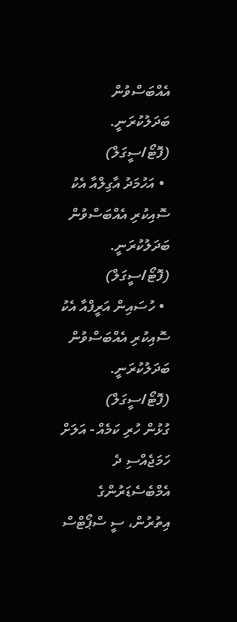އެއްބަސްވުން ބަދަލުކުރަނީ. (ފޮޓޯ/ސީގަލް)
  • އަހުމަދު އާގިލްއާ އެކު ސޮއިކުރި އެއްބަސްވުން ބަދަލުކުރަނީ. (ފޮޓޯ/ސީގަލް)
  • ހުސައިން އަރީފްއާ އެކު ސޮއިކުރި އެއްބަސްވުން ބަދަލުކުރަނީ. (ފޮޓޯ/ސީގަލް)
ގުޅުން ހުރި ކަމެއް - އަލަށް ހަމަޖެއްސި ދެ އެމްބެސެޑަރުންގެ އިތުރުން، ސީ ސްޕޯޓްސް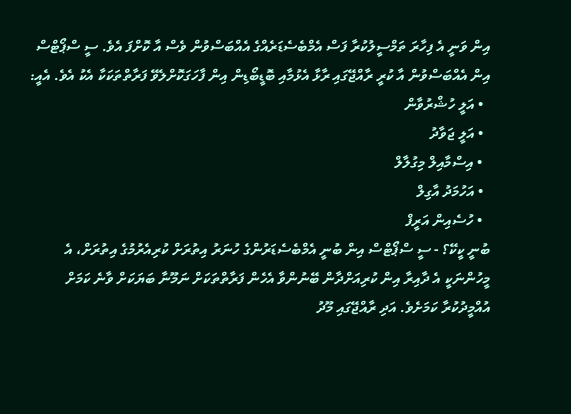އިން ވަނީ އެ ފިހާރަ ތަމްސީލުކުރާ ފަސް އެމްބެސެޑަރެއްގެ އެއްބަސްވުން ވެސް އާ ކޮށްފަ އެވެ. ސީ ސްޕޯޓްސް އިން އެއްބަސްވުން އާ ކުރީ ރާއްޖޭގައި ރާޅާ އެޅުމާއި ބޮޑީބޯޑިން އިން ފާހަގަކޮށްލެވޭ ފަރާތްތަކަކާ އެކު އެވެ. އެއީ:
  • އަލީ ހުޝްރުވާން
  • އަލީ ޖަވާދު
  • އިސްމާއިލް މިގުލާލް
  • އަހުމަދު އާގިލް
  • ހުސެއިން އަރީފް
ބުނީ ކީކޭ؟ - ސީ ސްޕޯޓްސް އިން ބުނީ އެމްބެސެޑަރުންގެ ހުނަރު އިތުރަށް ކުރިއެރުމުގެ އިތުރަށް، އެ މީހުންނަކީ އެ ދާއިރާ އިން ކުރިއަށްދާން ބޭނުންވާ އެހެން ފަރާތްތަކަށް ނަމޫނާ ބަޔަކަށް ވާނެ ކަމަށް އުއްމީދުކުރާ ކަމަށެވެ. އަދި ރާއްޖޭގައި މޫދު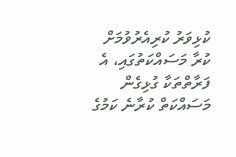ކުޅިވަރު ކުރިއެރުވުމަށް ކުރާ މަސައްކަތުގައި، އެ ފަރާތްތަކާ ގުޅިގެން މަސައްކަތް ކުރާނެ ކަމުގެ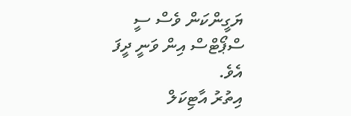ޔަގީންކަން ވެސް ސީ ސްޕޯޓްސް އިން ވަނީ ދީފަ އެވެ.
އިތުރު އާޓިކަލް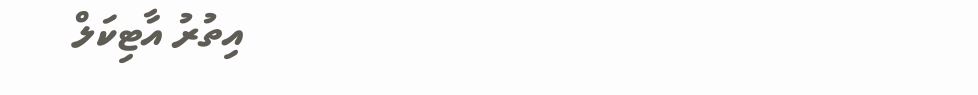އިތުރު އާޓިކަލް